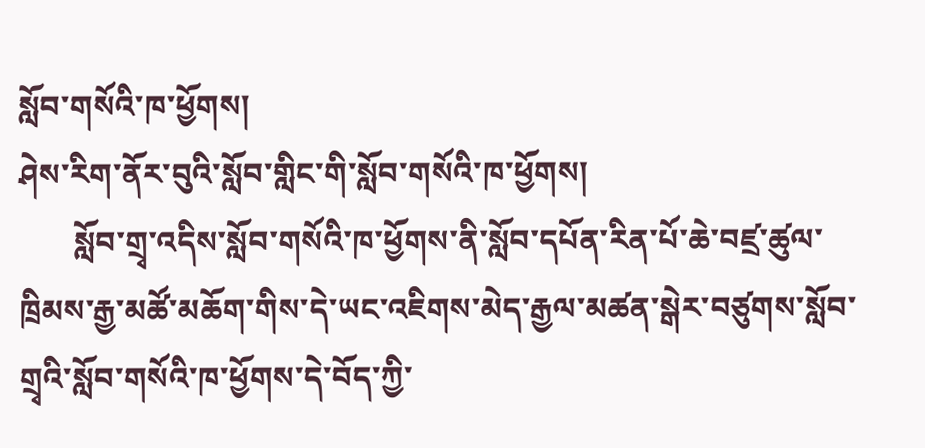སློབ་གསོའི་ཁ་ཕྱོགས།
ཤེས་རིག་ནོར་བུའི་སློབ་གླིང་གི་སློབ་གསོའི་ཁ་ཕྱོགས།
       སློབ་གྲྭ་འདིས་སློབ་གསོའི་ཁ་ཕྱོགས་ནི་སློབ་དཔོན་རིན་པོ་ཆེ་བཛྲ་ཚུལ་ཁྲིམས་རྒྱ་མཚོ་མཆོག་གིས་དེ་ཡང་འཇིགས་མེད་རྒྱལ་མཚན་སྒེར་བཙུགས་སློབ་གྲྭའི་སློབ་གསོའི་ཁ་ཕྱོགས་དེ་བོད་ཀྱི་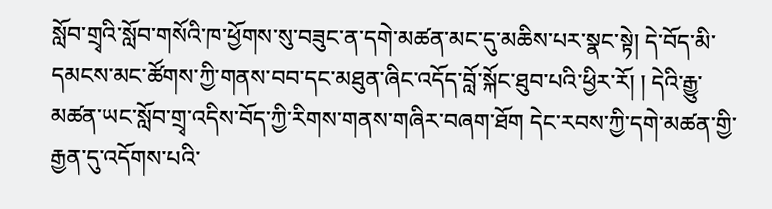སློབ་གྲྭའི་སློབ་གསོའི་ཁ་ཕྱོགས་སུ་བཟུང་ན་དགེ་མཚན་མང་དུ་མཆིས་པར་སྣང་སྟེ། དེ་བོད་མི་དམངས་མང་ཚོགས་ཀྱི་གནས་བབ་དང་མཐུན་ཞིང་འདོད་བློ་སྐོང་ཐུབ་པའི་ཕྱིར་རོ། ། དེའི་རྒྱུ་མཚན་ཡང་སློབ་གྲྭ་འདིས་བོད་ཀྱི་རིགས་གནས་གཞིར་བཞག་ཐོག དེང་རབས་ཀྱི་དགེ་མཚན་གྱི་རྒྱན་དུ་འདོགས་པའི་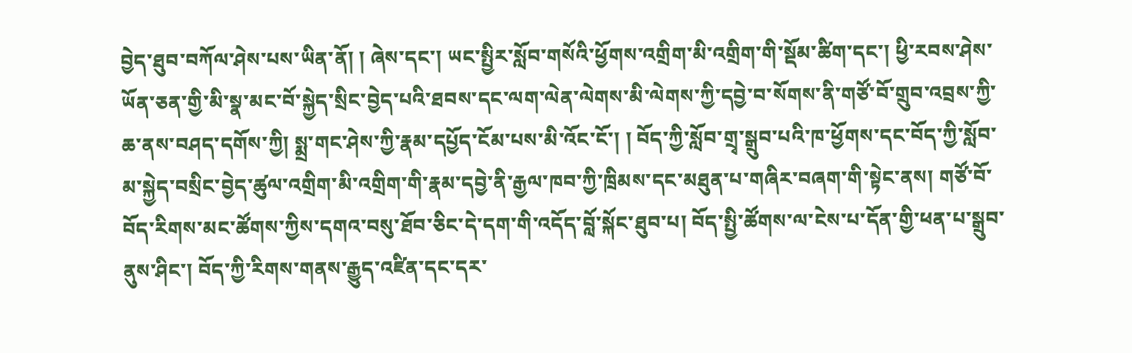བྱེད་ཐུབ་བཀོལ་ཤེས་པས་ཡིན་ནོ། ། ཞེས་དང་། ཡང་སྤྱིར་སློབ་གསོའི་ཕྱོགས་འགྲིག་མི་འགྲིག་གི་སྡོམ་ཚིག་དང་། ཕྱི་རབས་ཤེས་ཡོན་ཅན་གྱི་མི་སྣ་མང་བོ་སྐྱེད་སྲིང་བྱེད་པའི་ཐབས་དང་ལག་ལེན་ལེགས་མི་ལེགས་ཀྱི་དབྱེ་བ་སོགས་ནི་གཙོ་བོ་གྲུབ་འབྲས་ཀྱི་ཆ་ནས་བཤད་དགོས་ཀྱི། སྨྲ་གང་ཤེས་ཀྱི་རྣམ་དཔྱོད་ངོམ་པས་མི་འོང་ངོ་། ། བོད་ཀྱི་སློབ་གྲྭ་སྒྲུབ་པའི་ཁ་ཕྱོགས་དང་བོད་ཀྱི་སློབ་མ་སྐྱེད་བསྲིང་བྱེད་ཚུལ་འགྲིག་མི་འགྲིག་གི་རྣམ་དབྱེ་ནི་རྒྱལ་ཁབ་ཀྱི་ཁྲིམས་དང་མཐུན་པ་གཞིར་བཞག་གི་སྟེང་ནས། གཙོ་བོ་བོད་རིགས་མང་ཚོགས་ཀྱིས་དགའ་བསུ་ཐོབ་ཅིང་དེ་དག་གི་འདོད་བློ་སྐོང་ཐུབ་པ། བོད་སྤྱི་ཚོགས་ལ་ངེས་པ་དོན་གྱི་ཕན་པ་སྒྲུབ་ནུས་ཤིང་། བོད་ཀྱི་རིགས་གནས་རྒྱུད་འཛིན་དང་དར་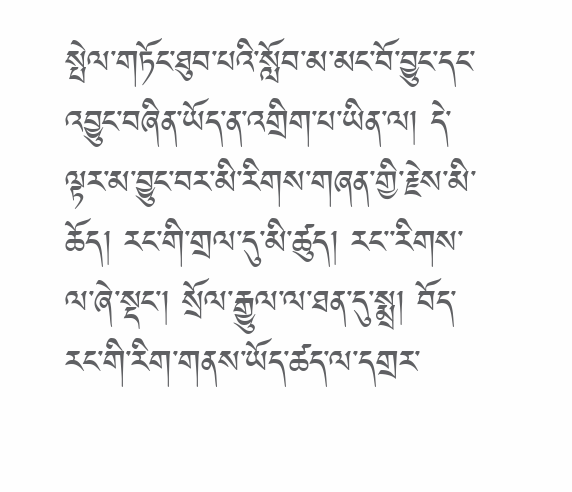སྤེལ་གཏོང་ཐུབ་པའི་སློབ་མ་མང་བོ་བྱུང་དང་འབྱུང་བཞིན་ཡོད་ན་འགྲིག་པ་ཡིན་ལ། དེ་ལྟར་མ་བྱུང་བར་མི་རིགས་གཞན་གྱི་རྗེས་མི་ཆོད། རང་གི་གྲལ་དུ་མི་ཚུད། རང་་རིགས་ལ་ཞེ་སྡང་། སྲོལ་རྒྱུལ་ལ་ཐན་དུ་སྨྲ། བོད་རང་གི་རིག་གནས་ཡོད་ཚད་ལ་དགྲར་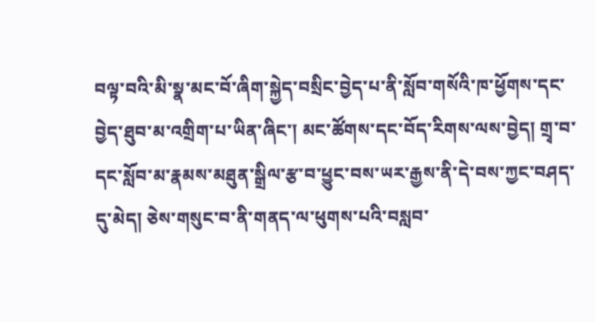བལྟ་བའི་མི་སྣ་མང་བོ་ཞིག་སྐྱེད་བསྲིང་བྱེད་པ་ནི་སློབ་གསོའི་ཁ་ཕྱོགས་དང་བྱེད་ཐུབ་མ་འགྲིག་པ་ཡིན་ཞིང་། མང་ཚོགས་དང་བོད་རིགས་ལས་བྱེད། གྲྭ་བ་དང་སློབ་མ་རྣམས་མཐུན་སྒྲིལ་རྩ་བ་ཕྱུང་བས་ཡར་རྒྱས་ནི་དེ་བས་ཀྱང་བཤད་དུ་མེད། ཅེས་གསུང་བ་ནི་གནད་ལ་ཕུགས་པའི་བསླབ་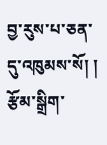བྱ་རུས་པ་ཅན་དུ་འཁུམས་སོ། །
རྩོམ་སྒྲིག་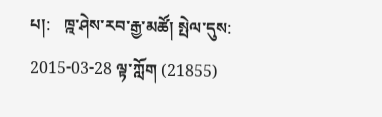པ།:   ཁྰ་ཤེས་རབ་རྒྱ་མཚོ། སྤེལ་དུས:   2015-03-28 ལྟ་ཀློག (21855)